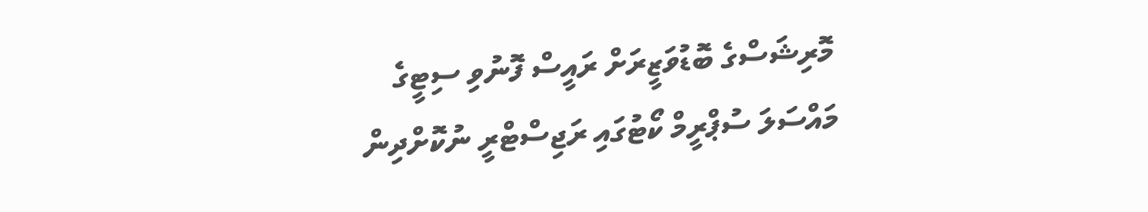މޮރިޝަސްގެ ބޮޑުވަޒީރަށް ރައީސް ފޮނުވި ސިޓީގެ މައްސަލަ ސުޕްރީމް ކޯޓުގައި ރަޖިސްޓްރީ ނުކޮށްދިން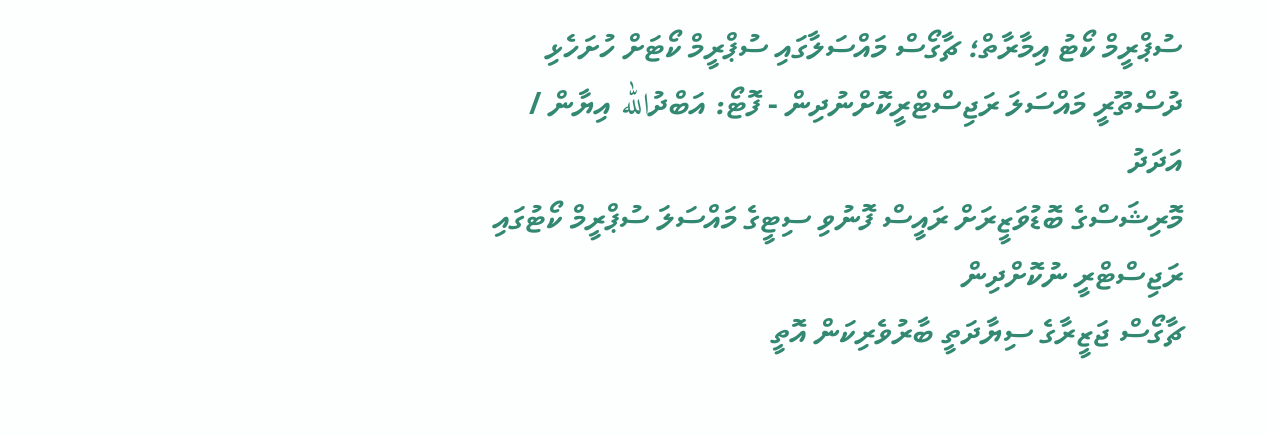ސުޕްރީމް ކޯޓު އިމާރާތް؛ ޗާގޯސް މައްސަލާގައި ސުޕްރީމް ކޯޓަށް ހުށަހެޅި ދުސްތޫރީ މައްސަލަ ރަޖިސްޓްރީކޮށްނުދިން - ފޮޓޯ: އަބްދުالله އިޔާން / އަދަދު
މޮރިޝަސްގެ ބޮޑުވަޒީރަށް ރައީސް ފޮނުވި ސިޓީގެ މައްސަލަ ސުޕްރީމް ކޯޓުގައި ރަޖިސްޓްރީ ނުކޮށްދިން
ޗާގޯސް ޖަޒީރާގެ ސިޔާދަތީ ބާރުވެރިކަން އޮތީ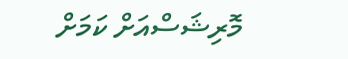މޮރިޝަސްއަށް ކަމަށް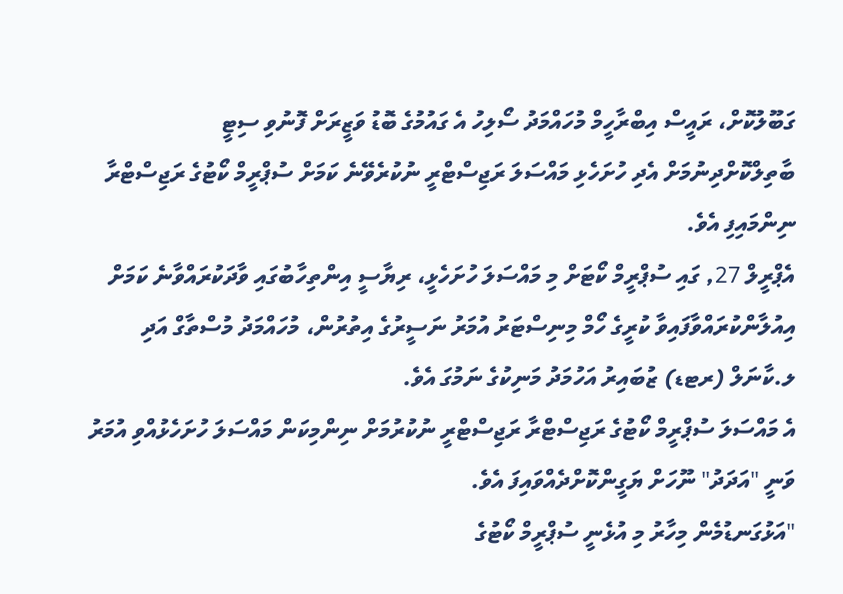ގަބޫލުކޮށް، ރައީސް އިބްރާހީމް މުހައްމަދު ސޯލިހު އެ ގައުމުގެ ބޮޑު ވަޒީރަށް ފޮނުވި ސިޓީ ބާތިލްކޮށްދިނުމަށް އެދި ހުށަހެޅި މައްސަލަ ރަޖިސްޓްރީ ނުކުރެވޭނެ ކަމަށް ސުޕްރީމް ކޯޓުގެ ރަޖިސްޓްރާ ނިންމައިފި އެވެ.
އެޕްރީލް 27, ގައި ސުޕްރީމް ކޯޓަށް މި މައްސަލަ ހުށަހެޅީ، ރިޔާސީ އިންތިހާބުގައި ވާދަކުރައްވާނެ ކަމަށް އިއުލާންކުރައްވާފައިވާ ކުރީގެ ހޯމް މިނިސްޓަރު އުމަރު ނަސީރުގެ އިތުރުން، މުހައްމަދު މުސްތާގް އަދި ލ.ކާނަލް (ރޓޑ) ޒުބައިރު އަހުމަދު މަނިކުގެ ނަމުގަ އެވެ.
އެ މައްސަލަ ސުޕްރީމް ކޯޓުގެ ރަޖިސްޓްރާ ރަޖިސްޓްރީ ނުކުރުމަށް ނިންމިކަން މައްސަލަ ހުށަހެޅުއްވި އުމަރު ވަނީ "އަދަދު" ނޫހަށް ޔަގީންކޮށްދެއްވައިފަ އެވެ.
"އަޅުގަނޑުމެން މިހާރު މި އުޅެނީ ސުޕްރީމް ކޯޓުގެ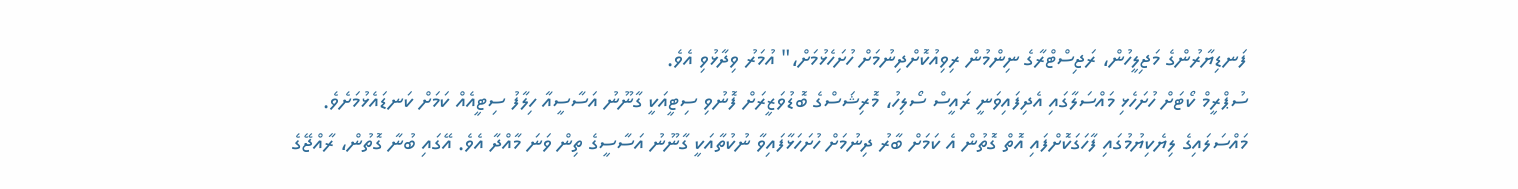ފަނޑިޔާރުންގެ މަޖިލީހުން، ރަޖިސްޓްރާގެ ނިންމުން ރިވިއުކޮށްދިނުމަށް ހުށަހެޅުމަށް،" އުމަރު ވިދާޅުވި އެވެ.
ސުޕްރީމް ކޯޓަށް ހުށަހެޅި މައްސަލާގައި އެދިފައިވަނީ ރައީސް ސޯލިހު، މޮރިޝަސްގެ ބޮޑުވަޒީރަށް ފޮނުވި ސިޓީއަކީ ގާނޫނު އަސާސީއާ ހިލާފު ސިޓީއެއް ކަމަށް ކަނޑައެޅުމަށެވެ.
މައްސަލައިގެ ލިޔެކިޔުމުގައި ފާހަގަކޮށްފައި އޮތް ގޮތުން އެ ކަމަށް ބާރު ދިނުމަށް ހުށަހަޅާފައިވާ ނުކުތާއަކީ ގާނޫނު އަސާސީގެ ތިން ވަނަ މާއްދާ އެވެ. އޭގައި ބުނާ ގޮތުން، ރާއްޖޭގެ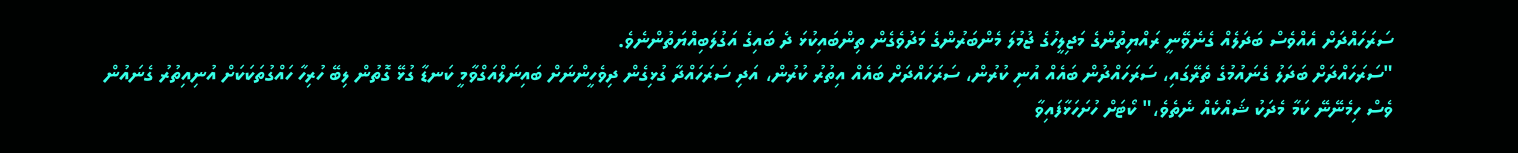ސަރަހައްދަށް އެއްވެސް ބަދަލެއް ގެނެވޭނީ ރައްޔިތުންގެ މަޖިލީހުގެ ޖުމުލަ މެންބަރުންގެ މަދުވެގެން ތިންބައިކުޅަ ދެ ބައިގެ އަގުލަބިއްޔަތުންނެވެ.
"ސަރަހައްދަށް ބަދަލު ގެނައުމުގެ ތެރޭގައި، ސަރަހައްދުން ބައެއް އުނި ކުރުން، ސަރަހައްދަށް ބައެއް އިތުރު ކުރުން، އަދި ސަރަހައްދާ ގުޅިގެން ދިވެހީންނަށް ބައިނަލްއަގްވާމީ ކަނޑާ ގުޅޭ ގޮތުން ލިބޭ ހުރިހާ ހައްގުތަކަކަށް އުނިއިތުރު ގެނައުން ވެސް ހިމެނޭނޭ ކަމާ މެދަކު ޝައްކެއް ނެތެވެ،" ކޯޓަށް ހުށަހަޅާފައިވާ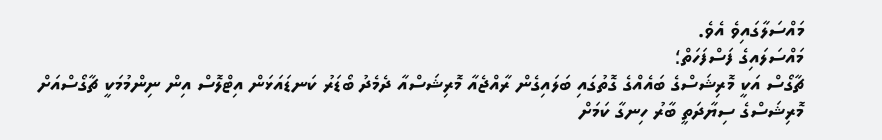މައްސަލާގައިވެ އެވެ.
މައްސަލައިގެ ފަސްފަހަތް؛
ޗާގޯސް އަކީ މޮރިޝަސްގެ ބައެއްގެ ގޮތުގައި ބަލައިގެން ރާއްޖެއާ މޮރިޝަސްއާ ދެމެދު ބޯޑަރު ކަނޑައަޅަން އިޓްލޮސް އިން ނިންމުމަކީ ޗާގޯސްއަށް މޮރިޝަސްގެ ސިޔާދަތީ ބާރު ހިނގާ ކަމަށް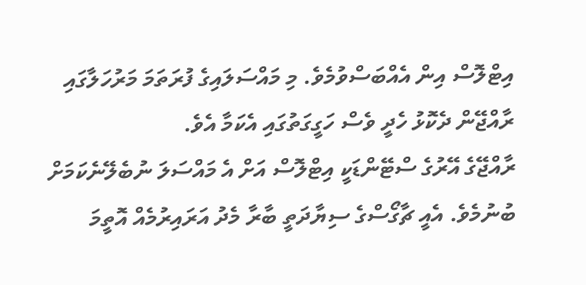އިޓްލޮސް އިން އެއްބަސްވުމެވެ. މި މައްސަލައިގެ ފުރަތަމަ މަރުހަލާގައި ރާއްޖޭން ދެކޮޅު ހެދީ ވެސް ހަގީގަތުގައި އެކަމާ އެވެ.
ރާއްޖޭގެ އޭރުގެ ސްޓޭންޑަކީ އިޓްލޮސް އަށް އެ މައްސަލަ ނުބެލޭނެކަމަށް ބުނުމެވެ. އެއީ ޗާގޯސްގެ ސިޔާދަތީ ބާރާ މެދު އަރައިރުމެއް އޮތީމަ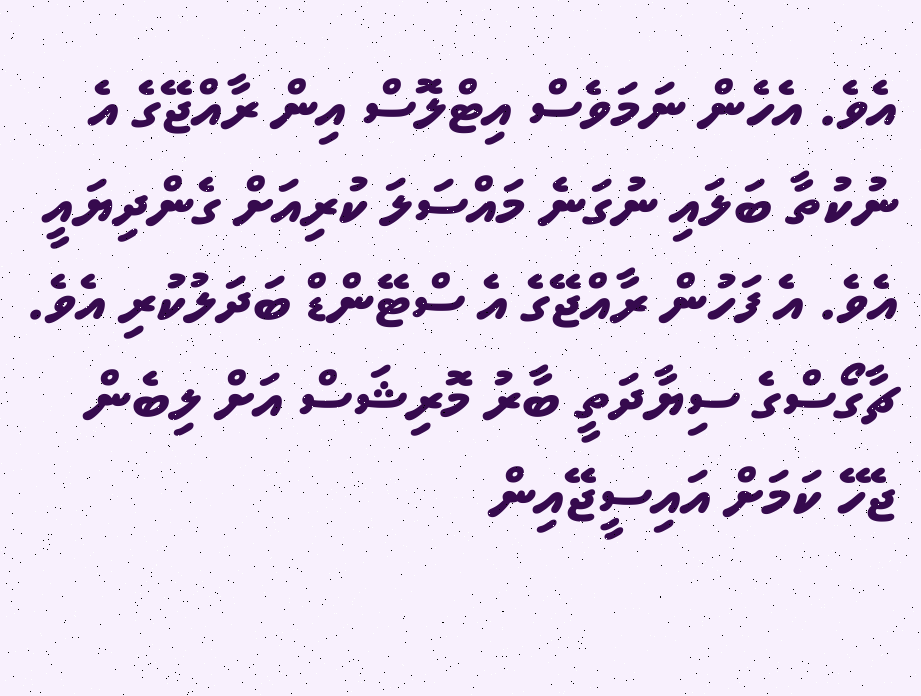އެވެ. އެހެން ނަމަވެސް އިޓްލޮސް އިން ރާއްޖޭގެ އެ ނުކުތާ ބަލައި ނުގަނެ މައްސަލަ ކުރިއަށް ގެންދިޔައީ އެވެ. އެ ފަހުން ރާއްޖޭގެ އެ ސްޓޭންޑް ބަދަލުކުރި އެވެ.
ޗާގޯސްގެ ސިޔާދަތީ ބާރު މޮރިޝަސް އަށް ލިބެން ޖެހޭ ކަމަށް އައިސީޖޭއިން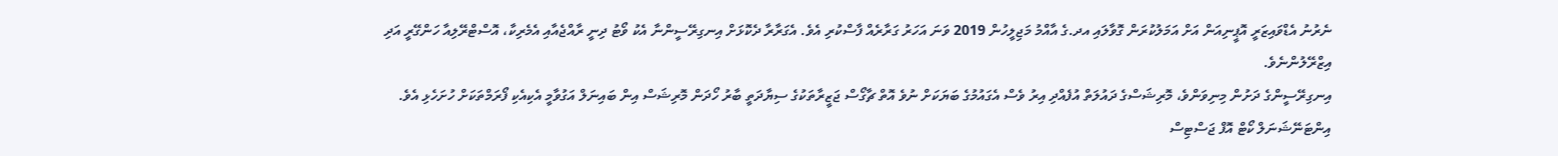ނެރުނު އެޑްވައިޒަރީ އޮޕީނިއަން އަށް އަމަލުކުރަން ގޮވާލައި އދ.ގެ އާއްމު މަޖިލީހުން 2019 ވަނަ އަހަރު ގަރާރެއް ފާސްކުރި އެވެ. އެގަރާރާ ދެކޮޅަށް އިނގިރޭސީންނާ އެކު ވޯޓު ދިނީ ރާއްޖެއާއި އެމެރިކާ، އޮސްޓްރޭލިއާ ހަންގޭރީ އަދި އިޒްރޭލުންނެވެ.
އިނގިރޭސީންގެ ދަށުން މިނިވަންވެ، މޮރިޝަސްގެ ދައުލަތް އުފެއްދި އިރު ވެސް އެގައުމުގެ ބަޔަކަށް ނުވެ އޮތް ޗާގޯސް ޖަޒީރާތަކުގެ ސިޔާދަތީ ބާރު ހޯދަން މޮރިޝަސް އިން ބައިނަލް އަގުވާމީ އެކިއެކި ފޯރަމްތަކަށް ހުށަހެޅި އެވެ. އިންޓަނޭޝަނަލް ކޯޓް އޮފް ޖަސްޓިސް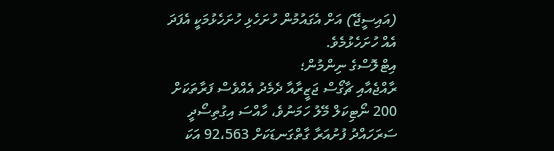(އައިސީޖޭ) އަށް އެގައުމުން ހުށަހެޅި ހުށަހެޅުމަކީ އެފަދަ އެއް ހުށަހެޅުމެވެ.
އިޓްލޮސްގެ ނިންމުން؛
ރާއްޖެއާއި ޗާގޯސް ޖަޒީރާއާ ދެމެދު އެއްވެސް ފަރާތަކަށް 200 ނޯޓިކަލް މޭލު ހަމަނުވެ، ހާއްސަ އިގުތިސޯދީ ސަރަހައްދު ފުށުއަރާ ގާތްގަނޑަކަށް 92،563 އަކަ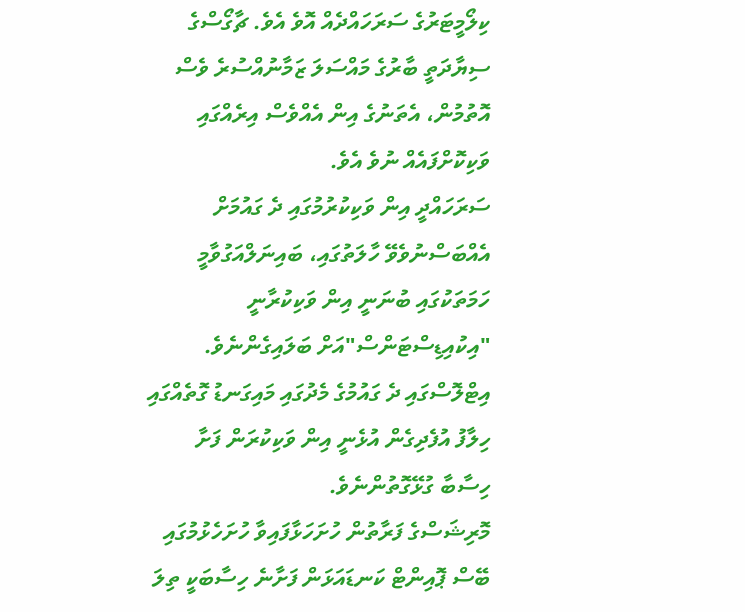ކިލޯމީޓަރުގެ ސަރަހައްދެއް އޮވެ އެވެ. ޗާގޯސްގެ ސިޔާދަތީ ބާރުގެ މައްސަލަ ޒަމާނުއްސުރެ ވެސް އޮތުމުން، އެތަނުގެ އިން އެއްވެސް އިރެއްގައި ވަކިކޮށްފައެއް ނުވެ އެވެ.
ސަރަހައްދީ އިން ވަކިކުރުމުގައި ދެ ގައުމަށް އެއްބަސްނުވެވޭ ހާލަތުގައި، ބައިނަލްއަގުވާމީ ހަމަތަކުގައި ބުނަނީ އިން ވަކިކުރާނީ "އިކުއިޑިސްޓަންސް"އަށް ބަލައިގެންނެވެ. އިޓްލޮސްގައި ދެ ގައުމުގެ މެދުގައި މައިގަނޑު ގޮތެއްގައި ހިލާފު އުފެދިގެން އުޅެނީ އިން ވަކިކުރަން ފަށާ ހިސާބާ ގުޅޭގޮތުންނެވެ.
މޮރިޝަސްގެ ފަރާތުން ހުށަހަޅާފައިވާ ހުށަހެޅުމުގައި ބޭސް ޕޮއިންޓް ކަނޑައަޅަން ފަށާނެ ހިސާބަކީ ތިލަ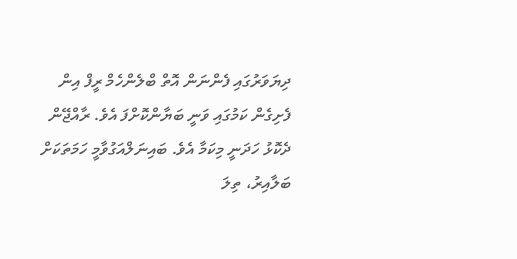ދިޔަވަރުގައި ފެންނަން އޮތް ބްލެންހެމް ރީފް އިން ފެށިގެން ކަމުގައި ވަނީ ބަޔާންކޮށްފަ އެވެ. ރާއްޖޭން ދެކޮޅު ހަދަނީ މިކަމާ އެވެ. ބައިނަލްއަގުވާމީ ހަމަތަކަށް ބަލާއިރު، ތިލަ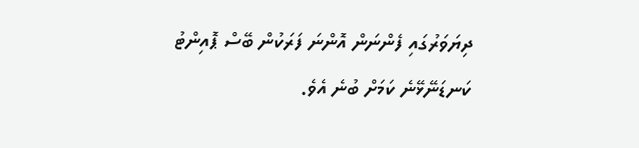ދިޔަވަރުގައި ފެންނަން އޮންނަ ފަރަކުން ބޭސް ޕޮއިންޓު ކަނޑަނޭޅޭނެ ކަމަށް ބުނެ އެވެ.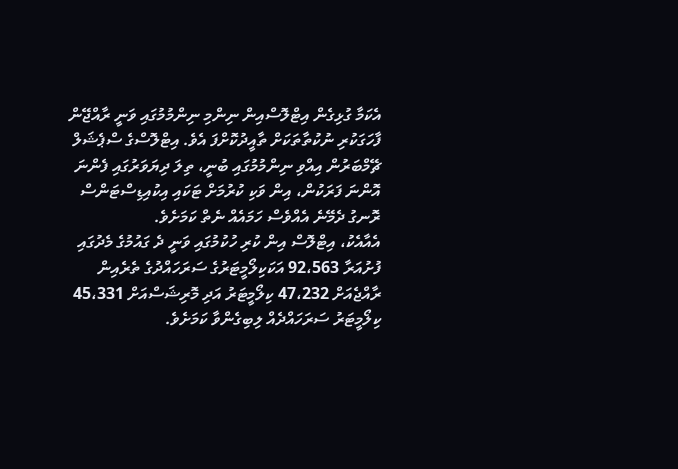އެކަމާ ގުޅިގެން އިޓްލޮސްއިން ނިންމި ނިންމުމުގައި ވަނީ ރާއްޖޭން ފާހަގަކުރި ނުކުތާތަކަށް ތާއީދުކޮށްފަ އެވެ. އިޓްލޮސްގެ ސްޕެޝަލް ޗޭމްބަރުން އިއްވި ނިންމުމުގައި ބުނީ، ތިލަ ދިޔަވަރުގައި ފެންނަ އޮންނަ ފަރަކުން، އިން ވަކި ކުރުމަށް ޓަކައި އިކުއިޑިސްޓަންސް ރޮނގު ދެމޭނެ އެއްވެސް ހަމައެއް ނެތް ކަމަށެވެ.
އެއާއެކު، އިޓްލޮސް އިން ކުރި ހުކުމުގައި ވަނީ ދެ ގައުމުގެ މެދުގައި ފުށުއަރާ 92،563 އަކަކިލޯމީޓަރުގެ ސަރަހައްދުގެ ތެރެއިން ރާއްޖެއަށް 47،232 ކިލޯމީޓަރު އަދި މޮރިޝަސްއަށް 45،331 ކިލޯމީޓަރު ސަރަހައްދެއް ލިބިގެންވާ ކަމަށެވެ.